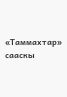«Таммахтар» сааскы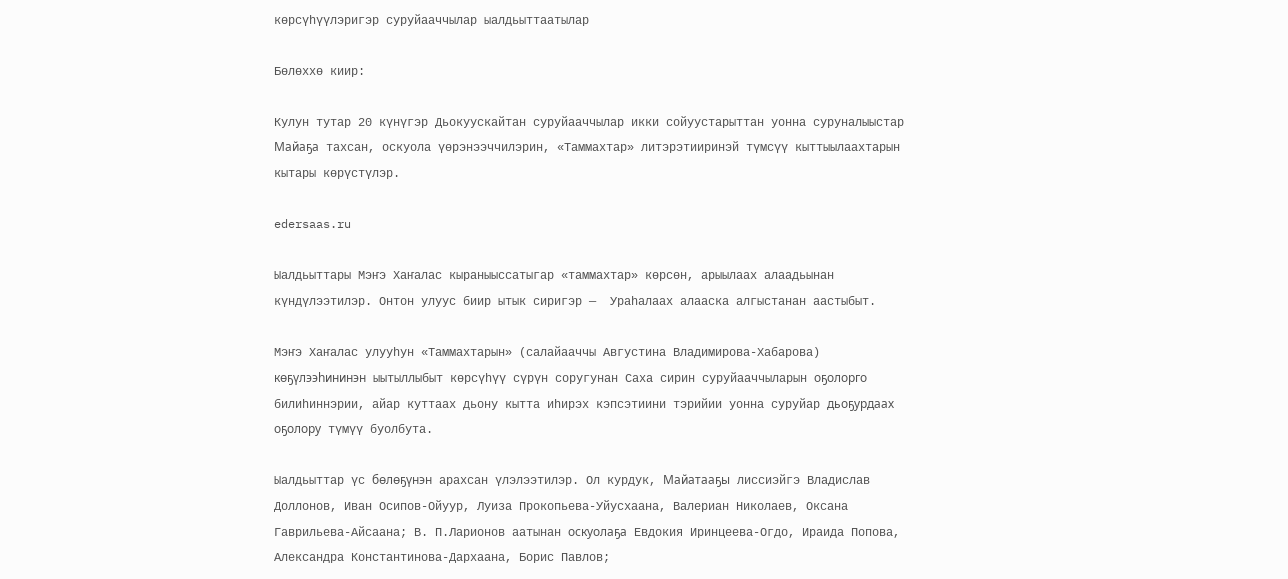көрсүһүүлэригэр суруйааччылар ыалдьыттаатылар

Бөлөххө киир:

Кулун тутар 20 күнүгэр Дьокуускайтан суруйааччылар икки сойуустарыттан уонна суруналыыстар Майаҕа тахсан, оскуола үөрэнээччилэрин, «Таммахтар» литэрэтииринэй түмсүү кыттыылаахтарын  кытары көрүстүлэр.

edersaas.ru

Ыалдьыттары Мэҥэ Хаҥалас кыраныыссатыгар «таммахтар» көрсөн, арыылаах алаадьынан күндүлээтилэр. Онтон улуус биир ытык сиригэр —  Ураһалаах алааска алгыстанан аастыбыт.

Мэҥэ Хаҥалас улууһун «Таммахтарын» (салайааччы Августина Владимирова-Хабарова) көҕүлээһининэн ыытыллыбыт көрсүһүү сүрүн соругунан Саха сирин суруйааччыларын оҕолорго билиһиннэрии, айар куттаах дьону кытта иһирэх кэпсэтиини тэрийии уонна суруйар дьоҕурдаах оҕолору түмүү буолбута.

Ыалдьыттар үс бөлөҕүнэн арахсан үлэлээтилэр. Ол курдук, Майатааҕы лиссиэйгэ Владислав Доллонов, Иван Осипов-Ойуур, Луиза Прокопьева-Уйусхаана, Валериан Николаев, Оксана Гаврильева-Айсаана; В. П.Ларионов аатынан оскуолаҕа Евдокия Иринцеева-Огдо, Ираида Попова, Александра Константинова-Дархаана, Борис Павлов;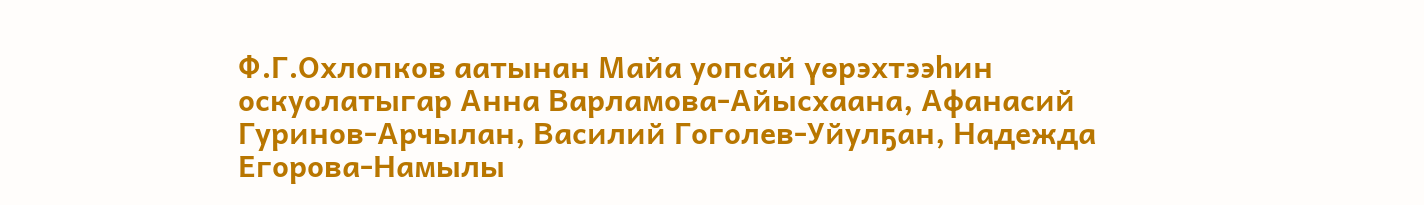Ф.Г.Охлопков аатынан Майа уопсай үөрэхтээһин оскуолатыгар Анна Варламова-Айысхаана, Афанасий Гуринов-Арчылан, Василий Гоголев-Уйулҕан, Надежда Егорова-Намылы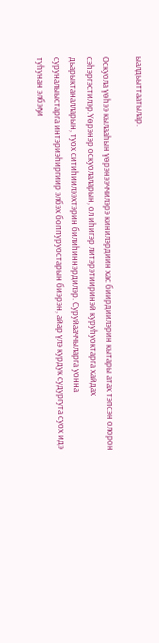ыалдьыттаатылар.

Оскуола үөһээ кылааһын үөрэнээччилэрэ кинилэрдиин хас биирдиилэрин кытары атах тэпсэн олорон сэһэргэстилэр.Үөрэнэр оскуолаларын, ол иһигэр литэрэтииринэй куруһуоктарга хайдах дьарыктаналларын, туох ситиһиилээхтэрин билиһиннэрдилэр. Суруйааччыларга уонна суруналыыстарга интэриэһиргиир элбэх боппуруостарын биэрэн, айар үлэ курдук судургута суох идэ туһунан элбэҕи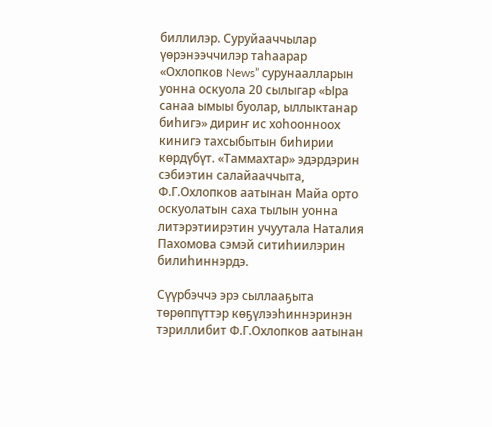биллилэр. Суруйааччылар үөрэнээччилэр таһаарар «Охлопков News” сурунаалларын уонна оскуола 20 сылыгар «Ыра санаа ымыы буолар, ыллыктанар биһигэ» дириҥ ис хоһоонноох кинигэ тахсыбытын биһирии көрдүбүт. «Таммахтар» эдэрдэрин сэбиэтин салайааччыта, Ф.Г.Охлопков аатынан Майа орто оскуолатын саха тылын уонна литэрэтиирэтин учуутала Наталия Пахомова сэмэй ситиһиилэрин билиһиннэрдэ.

Сүүрбэччэ эрэ сыллааҕыта төрөппүттэр көҕүлээһиннэринэн тэриллибит Ф.Г.Охлопков аатынан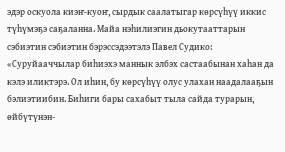эдэр оскуола киэҥ-куоҥ, сырдык саалатыгар көрсүһүү иккис түһүмэҕэ саҕаланна. Майа нэһилиэгин дьокутааттарын сэбиэтин сэбиэтин бэрэссэдээтэлэ Павел Судико: «Суруйааччылар биһиэхэ маннык элбэх састаабынан хаһан да кэлэ иликтэрэ. Ол иһин, бу көрсүһүү олус улахан наадалааҕын бэлиэтиибин. Биһиги бары сахабыт тыла сайда турарын, өйбүтүнэн-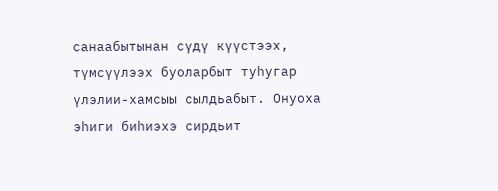санаабытынан сүдү күүстээх, түмсүүлээх буоларбыт туһугар үлэлии-хамсыы сылдьабыт. Онуоха эһиги биһиэхэ сирдьит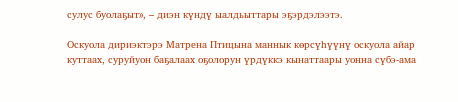сулус буолаҕыт», – диэн күндү ыалдьыттары эҕэрдэлээтэ.

Оскуола дириэктэрэ Матрена Птицына маннык көрсүһүүнү оскуола айар куттаах, суруйуон баҕалаах оҕолорун үрдүккэ кынаттаары уонна сүбэ-ама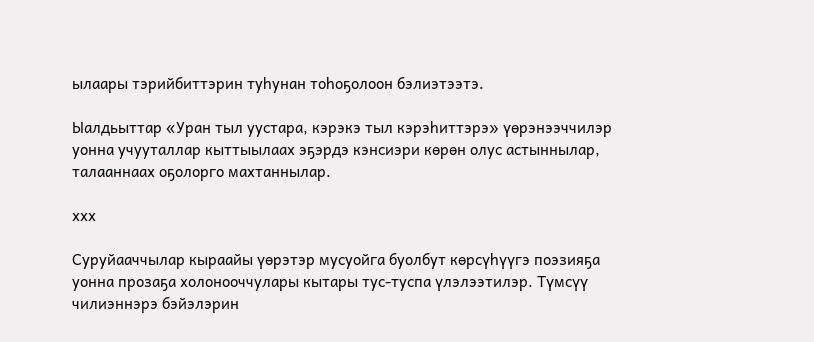ылаары тэрийбиттэрин туһунан тоһоҕолоон бэлиэтээтэ.

Ыалдьыттар «Уран тыл уустара, кэрэкэ тыл кэрэһиттэрэ» үөрэнээччилэр уонна учууталлар кыттыылаах эҕэрдэ кэнсиэри көрөн олус астыннылар, талааннаах оҕолорго махтаннылар.

ххх

Суруйааччылар кыраайы үөрэтэр мусуойга буолбут көрсүһүүгэ поэзияҕа уонна прозаҕа холонооччулары кытары тус-туспа үлэлээтилэр. Түмсүү чилиэннэрэ бэйэлэрин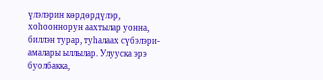үлэлэрин көрдөрдүлэр, хоһооннорун аахтылар уонна, биллэн турар, туһалаах сүбэлэри-амалары ыллылар. Улууска эрэ буолбакка,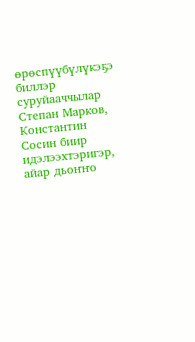өрөспүүбүлүкэҕэ биллэр суруйааччылар Степан Марков, Константин Сосин биир идэлээхтэригэр, айар дьоҥҥо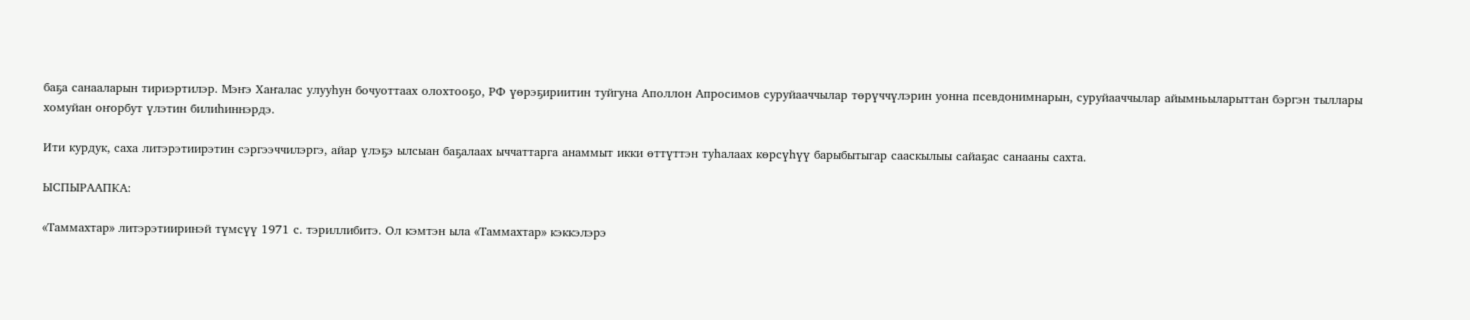баҕа санааларын тириэртилэр. Мэҥэ Хаҥалас улууһун бочуоттаах олохтооҕо, РФ үөрэҕириитин туйгуна Аполлон Апросимов суруйааччылар төрүччүлэрин уонна псевдонимнарын, суруйааччылар айымньыларыттан бэргэн тыллары хомуйан оҥорбут үлэтин билиһиннэрдэ.

Ити курдук, саха литэрэтиирэтин сэргээччилэргэ, айар үлэҕэ ылсыан баҕалаах ыччаттарга анаммыт икки өттүттэн туһалаах көрсүһүү барыбытыгар сааскылыы сайаҕас санааны сахта.

ЫСПЫРААПКА:

«Таммахтар» литэрэтииринэй түмсүү 1971 с. тэриллибитэ. Ол кэмтэн ыла «Таммахтар» кэккэлэрэ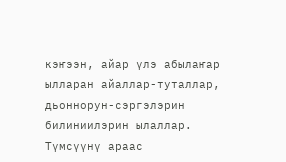кэҥээн, айар үлэ абылаҥар ылларан айаллар-туталлар, дьоннорун-сэргэлэрин билиниилэрин ылаллар. Түмсүүнү араас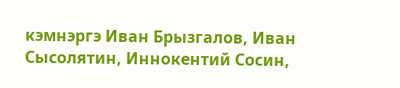кэмнэргэ Иван Брызгалов, Иван Сысолятин, Иннокентий Сосин,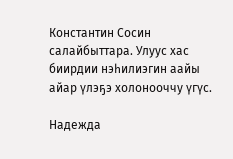Константин Сосин салайбыттара. Улуус хас биирдии нэһилиэгин аайы айар үлэҕэ холонооччу үгүс.

Надежда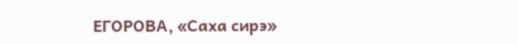ЕГОРОВА, «Саха сирэ»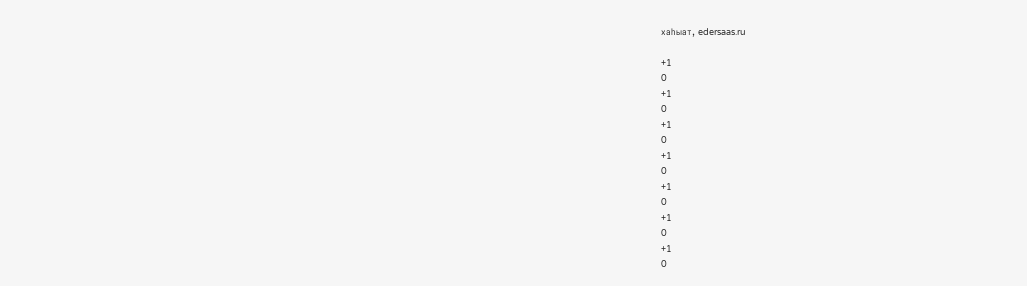хаһыат, edersaas.ru

+1
0
+1
0
+1
0
+1
0
+1
0
+1
0
+1
0